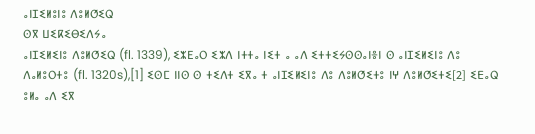ⴰⵏⵊⵉⵍⵓⵏⵓ ⴷⵓⵍⵚⵉⵕ
ⵙⴳ ⵡⵉⴽⵉⴱⵉⴷⵢⴰ
ⴰⵏⵊⵉⵍⵉⵏⵓ ⴷⵓⵍⵚⵉⵕ (fl. 1339), ⵉⵣEⴰⵔ ⵉⵣⴷ ⵏⵜⵜⴰ ⵏⵉⵜ ⴰ ⴰⴷ ⵉⵜⵜⵉⵢⵙⵙⴰⵏⴻⵏ ⵙ ⴰⵏⵊⵉⵍⵉⵏⵓ ⴷⵓ ⴷⴰⵍⵓⵔⵜⵓ (fl. 1320s),[1] ⵉⵙⵎ ⵏⵏⵙ ⵙ ⵜⵉⴷⵜ ⵉⴳⴰ ⵜ ⴰⵏⵊⵉⵍⵉⵏⵓ ⴷⵓ ⴷⵓⵍⵚⵉⵜⵓ ⵏⵖ ⴷⵓⵍⵚⵉⵜⵉ[2] ⵉⴹⴰⵕ ⵓⵍⴰ ⴰⴷ ⵉⴳ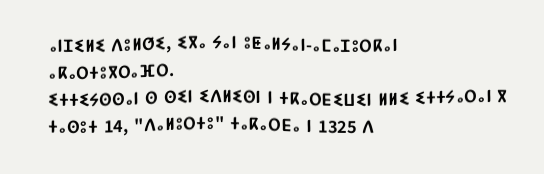ⴰⵏⵊⵉⵍⵉ ⴷⵓⵍⵚⵉ, ⵉⴳⴰ ⵢⴰⵏ ⵓⵟⴰⵍⵢⴰⵏ-ⴰⵎⴰⵊⵓⵔⴽⴰⵏ ⴰⴽⴰⵔⵜⵓⴳⵔⴰⴼⵔ.
ⵉⵜⵜⵉⵢⵙⵙⴰⵏ ⵙ ⵙⵉⵏ ⵉⴷⵍⵉⵙⵏ ⵏ ⵜⴽⴰⵔⴹⵉⵡⵉⵏ ⵍⵍⵉ ⵉⵜⵜⵢⴰⵔⴰⵏ ⴳ ⵜⴰⵙⵓⵜ 14, "ⴷⴰⵍⵓⵔⵜⵓ" ⵜⴰⴽⴰⵔⴹⴰ ⵏ 1325 ⴷ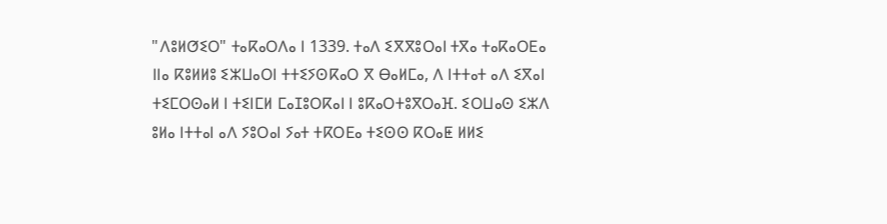"ⴷⵓⵍⵚⵉⵔ" ⵜⴰⴽⴰⵔⴷⴰ ⵏ 1339. ⵜⴰⴷ ⵉⴳⴳⵓⵔⴰⵏ ⵜⴳⴰ ⵜⴰⴽⴰⵔⴹⴰ ⵏⵏⴰ ⴽⵓⵍⵍⵓ ⵉⵣⵡⴰⵔⵏ ⵜⵜⵉⵢⵙⴽⴰⵔ ⴳ ⴱⴰⵍⵎⴰ, ⴷ ⵏⵜⵜⴰⵜ ⴰⴷ ⵉⴳⴰⵏ ⵜⵉⵎⵔⵙⴰⵍ ⵏ ⵜⵉⵏⵎⵍ ⵎⴰⵊⵓⵔⴽⴰⵏ ⵏ ⵓⴽⴰⵔⵜⵓⴳⵔⴰⴼ. ⵉⵔⵡⴰⵙ ⵉⵣⴷ ⵓⵍⴰ ⵏⵜⵜⴰⵏ ⴰⴷ ⵢⵓⵔⴰⵏ ⵢⴰⵜ ⵜⴽⵔⴹⴰ ⵜⵉⵙⵙ ⴽⵔⴰⵟ ⵍⵍⵉ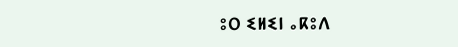ⵓⵔ ⵉⵍⵉⵏ ⴰⴽⵓⴷ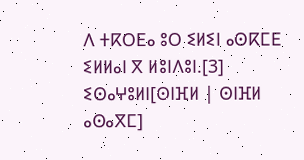ⴷ ⵜⴽⵔⴹⴰ ⵓⵔ ⵉⵍⵉⵏ ⴰⵙⴽⵎⴹ ⵉⵍⵍⴰⵏ ⴳ ⵍⵓⵏⴷⵓⵏ.[3]
ⵉⵙⴰⵖⵓⵍⵏ[ⵙⵏⴼⵍ | ⵙⵏⴼⵍ ⴰⵙⴰⴳⵎ]